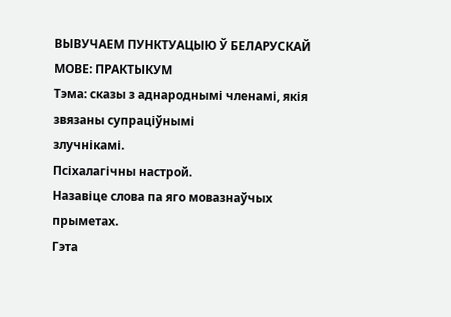ВЫВУЧАЕМ ПУНКТУАЦЫЮ Ў БЕЛАРУСКАЙ МОВЕ: ПРАКТЫКУМ
Тэма: сказы з аднароднымі членамі, якія звязаны супраціўнымі
злучнікамі.
Псіхалагічны настрой.
Назавіце слова па яго мовазнаўчых прыметах.
Гэта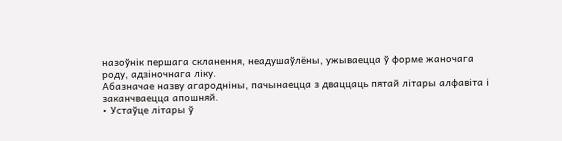назоўнік першага скланення, неадушаўлёны, ужываецца ў форме жаночага
роду, адзіночнага ліку.
Абазначае назву агародніны, пачынаецца з дваццаць пятай літары алфавіта і
заканчваецца апошняй.
• Устаўце літары ў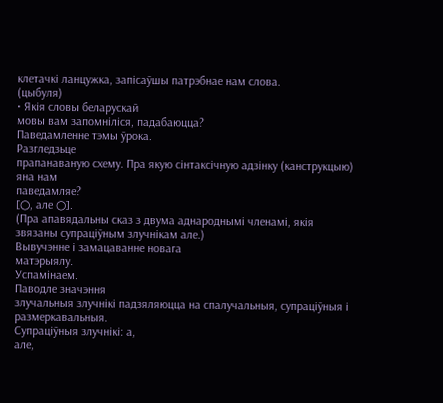клетачкі ланцужка, запісаўшы патрэбнае нам слова.
(цыбуля)
• Якія словы беларускай
мовы вам запомніліся, падабаюцца?
Паведамленне тэмы ўрока.
Разгледзьце
прапанаваную схему. Пра якую сінтаксічную адзінку (канструкцыю) яна нам
паведамляе?
[○, але ○].
(Пра апавядальны сказ з двума аднароднымі членамі, якія звязаны супраціўным злучнікам але.)
Вывучэнне і замацаванне новага
матэрыялу.
Успамінаем.
Паводле значэння
злучальныя злучнікі падзяляюцца на спалучальныя, супраціўныя і размеркавальныя.
Супраціўныя злучнікі: а,
але,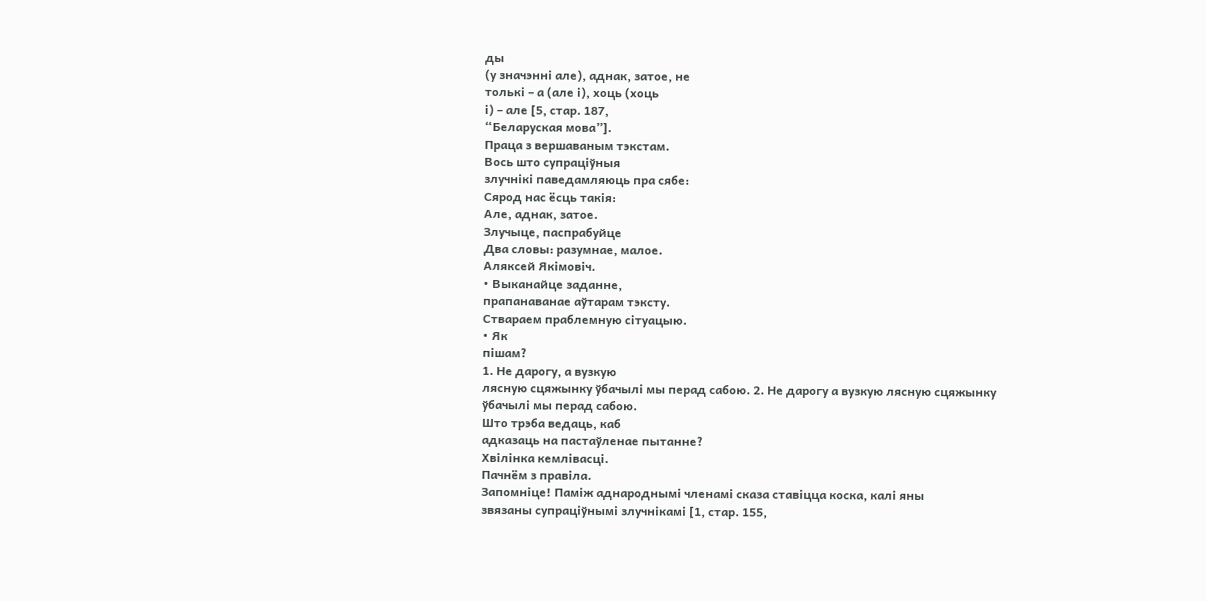ды
(у значэнні але), аднак, затое, не
толькі – а (але і), хоць (хоць
і) – але [5, стар. 187,
“Беларуская мова”].
Праца з вершаваным тэкстам.
Вось што супраціўныя
злучнікі паведамляюць пра сябе:
Сярод нас ёсць такія:
Але, аднак, затое.
Злучыце, паспрабуйце
Два словы: разумнае, малое.
Аляксей Якімовіч.
• Выканайце заданне,
прапанаванае аўтарам тэксту.
Ствараем праблемную сітуацыю.
• Як
пішам?
1. Не дарогу, а вузкую
лясную сцяжынку ўбачылі мы перад сабою. 2. Не дарогу а вузкую лясную сцяжынку
ўбачылі мы перад сабою.
Што трэба ведаць, каб
адказаць на пастаўленае пытанне?
Хвілінка кемлівасці.
Пачнём з правіла.
Запомніце! Паміж аднароднымі членамі сказа ставіцца коска, калі яны
звязаны супраціўнымі злучнікамі [1, стар. 155,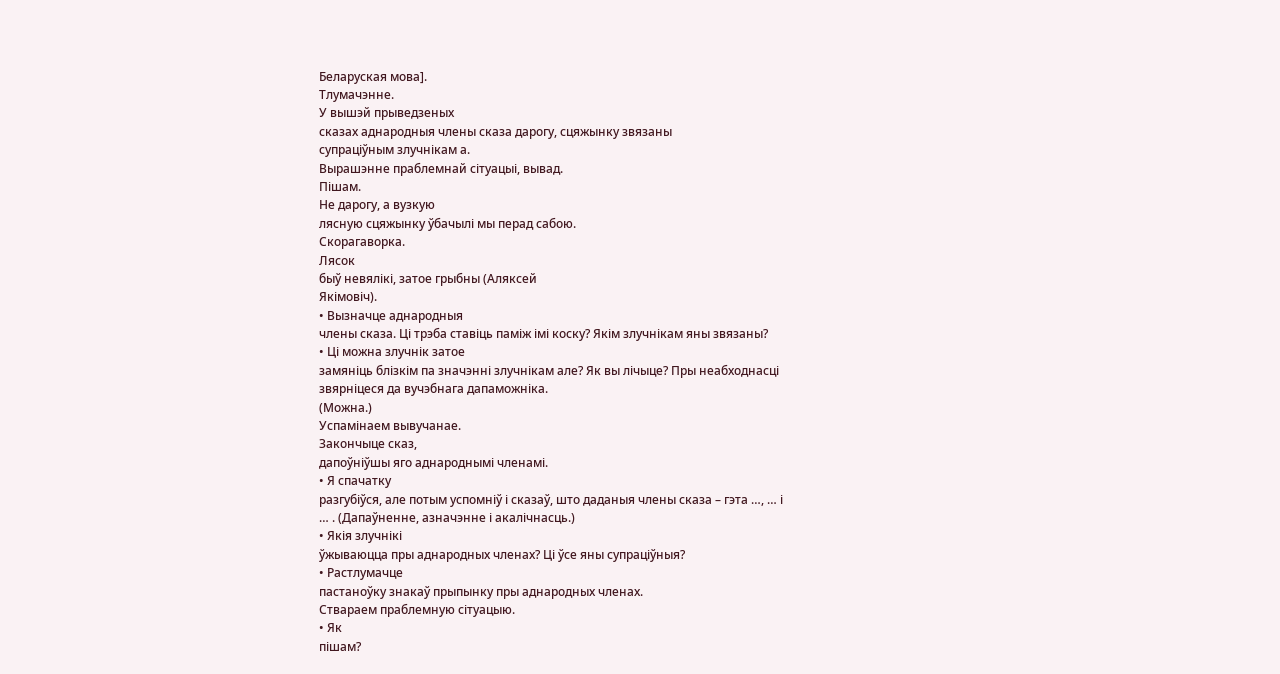Беларуская мова].
Тлумачэнне.
У вышэй прыведзеных
сказах аднародныя члены сказа дарогу, сцяжынку звязаны
супраціўным злучнікам а.
Вырашэнне праблемнай сітуацыі, вывад.
Пішам.
Не дарогу, а вузкую
лясную сцяжынку ўбачылі мы перад сабою.
Скорагаворка.
Лясок
быў невялікі, затое грыбны (Аляксей
Якімовіч).
• Вызначце аднародныя
члены сказа. Ці трэба ставіць паміж імі коску? Якім злучнікам яны звязаны?
• Ці можна злучнік затое
замяніць блізкім па значэнні злучнікам але? Як вы лічыце? Пры неабходнасці
звярніцеся да вучэбнага дапаможніка.
(Можна.)
Успамінаем вывучанае.
Закончыце сказ,
дапоўніўшы яго аднароднымі членамі.
• Я спачатку
разгубіўся, але потым успомніў і сказаў, што даданыя члены сказа – гэта …, … і
… . (Дапаўненне, азначэнне і акалічнасць.)
• Якія злучнікі
ўжываюцца пры аднародных членах? Ці ўсе яны супраціўныя?
• Растлумачце
пастаноўку знакаў прыпынку пры аднародных членах.
Ствараем праблемную сітуацыю.
• Як
пішам?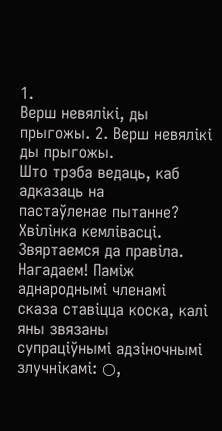1.
Верш невялікі, ды прыгожы. 2. Верш невялікі ды прыгожы.
Што трэба ведаць, каб адказаць на
пастаўленае пытанне?
Хвілінка кемлівасці.
Звяртаемся да правіла.
Нагадаем! Паміж аднароднымі членамі сказа ставіцца коска, калі яны звязаны
супраціўнымі адзіночнымі злучнікамі: ○,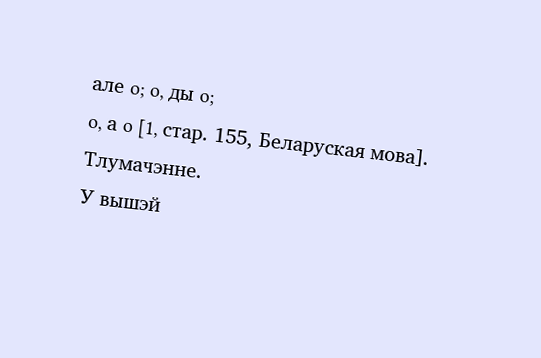але ο; ο, ды ο;
ο, а ο [1, стар. 155, Беларуская мова].
Тлумачэнне.
У вышэй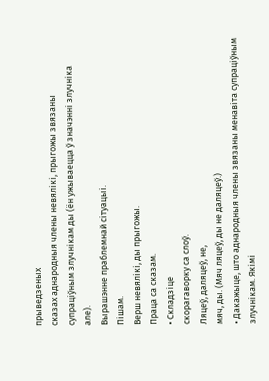прыведзеных
сказах аднародныя члены невялікі, прыгожы звязаны
супраціўным злучнікам ды (ён ужываецца ў значэнні злучніка
але).
Вырашэнне праблемнай сітуацыі.
Пішам.
Верш невялікі, ды прыгожы.
Праца са сказам.
• Складзіце
скорагаворку са слоў.
Ляцеў, даляцеў, не,
мяч, ды. (Мяч ляцеў, ды не даляцеў.)
• Дакажыце, што аднародныя члены звязаны менавіта супраціўным злучнікам. Якімі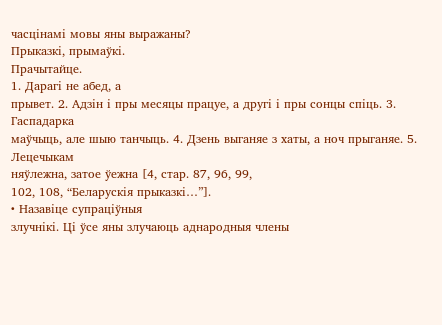часцінамі мовы яны выражаны?
Прыказкі, прымаўкі.
Прачытайце.
1. Дарагі не абед, а
прывет. 2. Адзін і пры месяцы працуе, а другі і пры сонцы спіць. 3. Гаспадарка
маўчыць, але шыю танчыць. 4. Дзень выганяе з хаты, а ноч прыганяе. 5. Лецечыкам
няўлежна, затое ўежна [4, стар. 87, 96, 99,
102, 108, “Беларускія прыказкі…”].
• Назавіце супраціўныя
злучнікі. Ці ўсе яны злучаюць аднародныя члены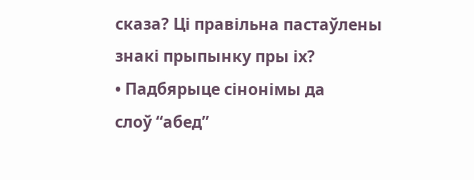сказа? Ці правільна пастаўлены
знакі прыпынку пры іх?
• Падбярыце сінонімы да
слоў “абед”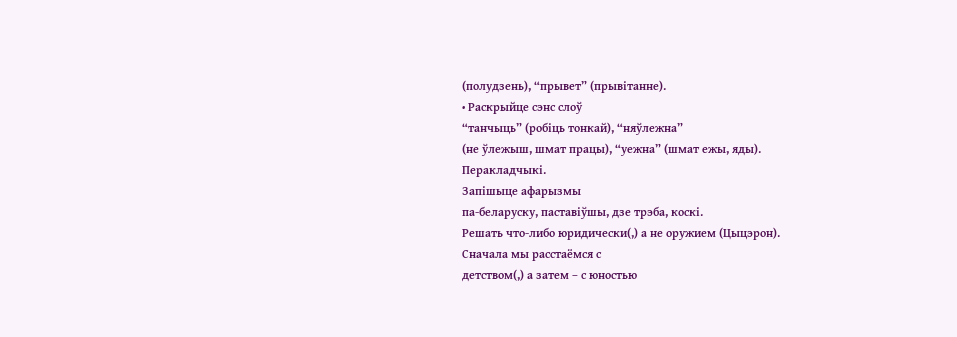(полудзень), “прывет” (прывітанне).
• Раскрыйце сэнс слоў
“танчыць” (робіць тонкай), “няўлежна”
(не ўлежыш, шмат працы), “уежна” (шмат ежы, яды).
Перакладчыкі.
Запішыце афарызмы
па-беларуску, паставіўшы, дзе трэба, коскі.
Решать что-либо юридически(,) а не оружием (Цыцэрон).
Сначала мы расстаёмся с
детством(,) а затем – с юностью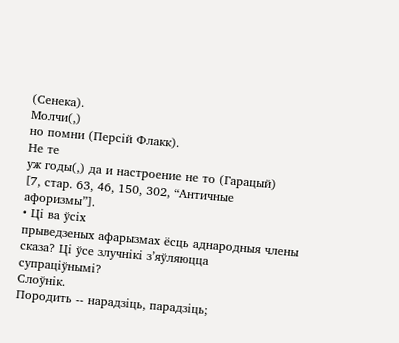(Сенека).
Молчи(,)
но помни (Персій Флакк).
Не те
уж годы(,) да и настроение не то (Гарацый)
[7, стар. 63, 46, 150, 302, “Античные афоризмы”].
• Ці ва ўсіх
прыведзеных афарызмах ёсць аднародныя члены сказа? Ці ўсе злучнікі з’яўляюцца
супраціўнымі?
Слоўнік.
Породить -- нарадзіць, парадзіць;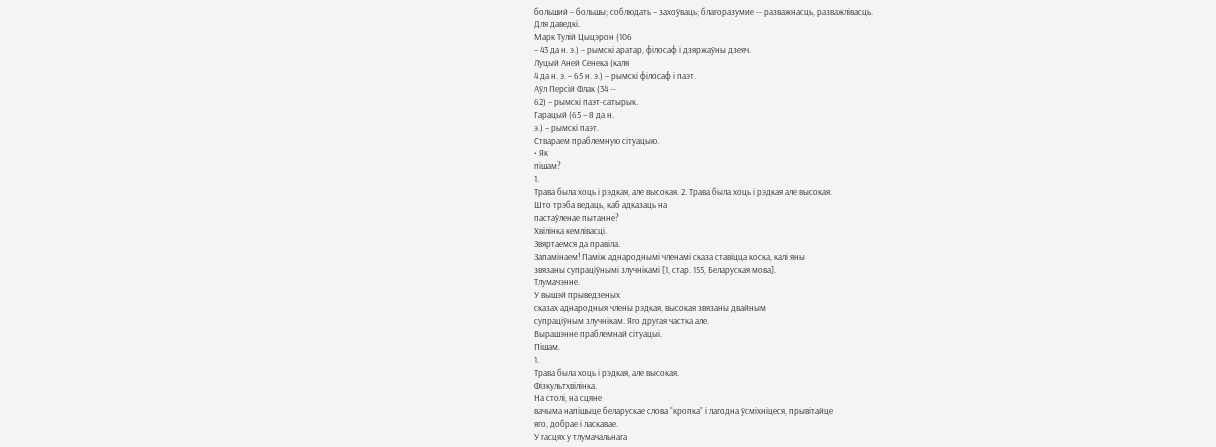больший – большы; соблюдать – захоўваць; благоразумие -- разважнасць, разважлівасць.
Для даведкі.
Марк Тулій Цыцэрон (106
– 43 да н. э.) – рымскі аратар, філосаф і дзяржаўны дзеяч.
Луцый Аней Сенека (каля
4 да н. э. – 65 н. э.) – рымскі філосаф і паэт.
Аўл Персій Флак (34 --
62) – рымскі паэт-сатырык.
Гарацый (65 – 8 да н.
э.) – рымскі паэт.
Ствараем праблемную сітуацыю.
• Як
пішам?
1.
Трава была хоць і рэдкая, але высокая. 2. Трава была хоць і рэдкая але высокая.
Што трэба ведаць, каб адказаць на
пастаўленае пытанне?
Хвілінка кемлівасці.
Звяртаемся да правіла.
Запамінаем! Паміж аднароднымі членамі сказа ставіцца коска, калі яны
звязаны супраціўнымі злучнікамі [1, стар. 155, Беларуская мова].
Тлумачэнне.
У вышэй прыведзеных
сказах аднародныя члены рэдкая, высокая звязаны двайным
супраціўным злучнікам. Яго другая частка але.
Вырашэнне праблемнай сітуацыі.
Пішам.
1.
Трава была хоць і рэдкая, але высокая.
Фізкультхвілінка.
На столі, на сцяне
вачыма напішыце беларускае слова “кропка” і лагодна ўсміхніцеся, прывітайце
яго, добрае і ласкавае.
У гасцях у тлумачальнага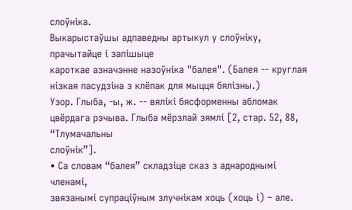слоўніка.
Выкарыстаўшы адпаведны артыкул у слоўніку, прачытайце і запішыце
кароткае азначэнне назоўніка "балея". (Балея -- круглая нізкая пасудзіна з клёпак для мыцця бялізны.)
Узор. Глыба, -ы, ж. -- вялікі бясформенны абломак
цвёрдага рэчыва. Глыба мёрзлай зямлі [2, стар. 52, 88, “Тлумачальны
слоўнік”].
• Са словам “балея” складзіце сказ з аднароднымі членамі,
звязанымі супраціўным злучнікам хоць (хоць і) – але.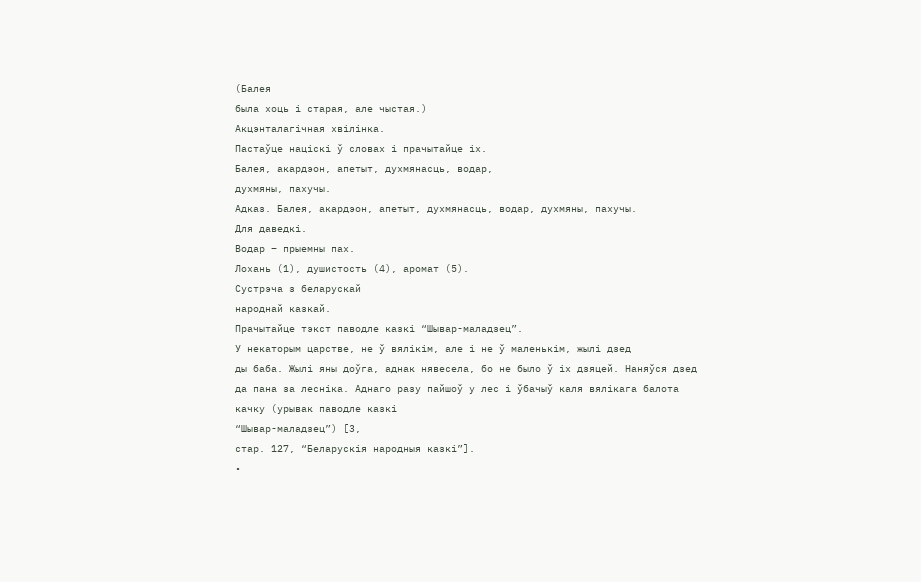(Балея
была хоць і старая, але чыстая.)
Акцэнталагічная хвілінка.
Пастаўце націскі ў словах і прачытайце іх.
Балея, акардэон, апетыт, духмянасць, водар,
духмяны, пахучы.
Адказ. Балея, акардэон, апетыт, духмянасць, водар, духмяны, пахучы.
Для даведкі.
Водар – прыемны пах.
Лохань (1), душистость (4), аромат (5).
Сустрэча з беларускай
народнай казкай.
Прачытайце тэкст паводле казкі “Шывар-маладзец”.
У некаторым царстве, не ў вялікім, але і не ў маленькім, жылі дзед
ды баба. Жылі яны доўга, аднак нявесела, бо не было ў іх дзяцей. Наняўся дзед
да пана за лесніка. Аднаго разу пайшоў у лес і ўбачыў каля вялікага балота
качку (урывак паводле казкі
“Шывар-маладзец”) [3,
стар. 127, “Беларускія народныя казкі”].
•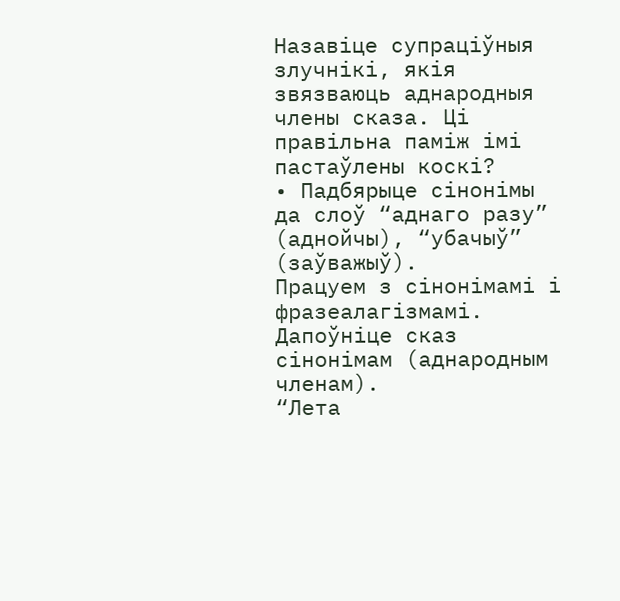Назавіце супраціўныя злучнікі, якія звязваюць аднародныя
члены сказа. Ці правільна паміж імі пастаўлены коскі?
• Падбярыце сінонімы да слоў “аднаго разу” (аднойчы), “убачыў” (заўважыў).
Працуем з сінонімамі і
фразеалагізмамі.
Дапоўніце сказ
сінонімам (аднародным членам).
“Лета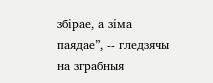збірае, а зіма
паядае”, -- гледзячы на зграбныя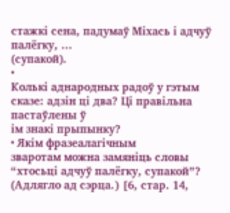стажкі сена, падумаў Міхась і адчуў палёгку, …
(супакой).
•
Колькі аднародных радоў у гэтым сказе: адзін ці два? Ці правільна пастаўлены ў
ім знакі прыпынку?
• Якім фразеалагічным
зваротам можна замяніць словы “хтосьці адчуў палёгку, супакой”? (Адлягло ад сэрца.) [6, стар. 14,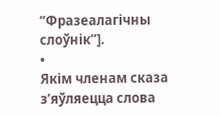“Фразеалагічны слоўнік”].
•
Якім членам сказа з’яўляецца слова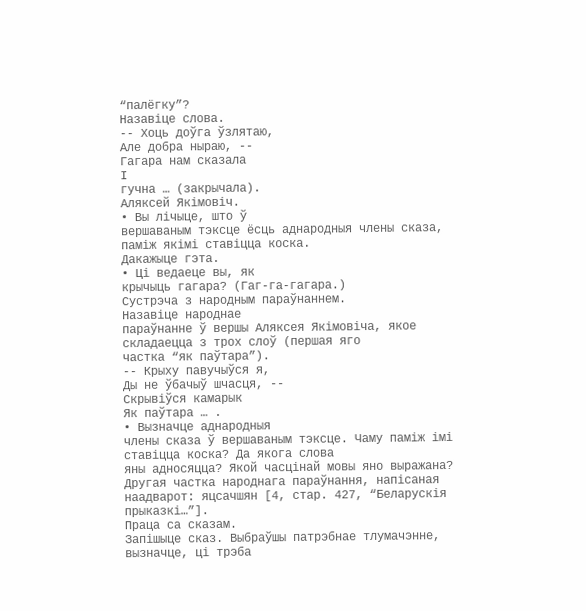“палёгку”?
Назавіце слова.
-- Хоць доўга ўзлятаю,
Але добра ныраю, --
Гагара нам сказала
І
гучна … (закрычала).
Аляксей Якімовіч.
• Вы лічыце, што ў
вершаваным тэксце ёсць аднародныя члены сказа, паміж якімі ставіцца коска.
Дакажыце гэта.
• Ці ведаеце вы, як
крычыць гагара? (Гаг-га-гагара.)
Сустрэча з народным параўнаннем.
Назавіце народнае
параўнанне ў вершы Аляксея Якімовіча, якое складаецца з трох слоў (першая яго
частка “як паўтара”).
-- Крыху павучыўся я,
Ды не ўбачыў шчасця, --
Скрывіўся камарык
Як паўтара … .
• Вызначце аднародныя
члены сказа ў вершаваным тэксце. Чаму паміж імі ставіцца коска? Да якога слова
яны адносяцца? Якой часцінай мовы яно выражана?
Другая частка народнага параўнання, напісаная наадварот: яцсачшян [4, стар. 427, “Беларускія
прыказкі…”].
Праца са сказам.
Запішыце сказ. Выбраўшы патрэбнае тлумачэнне, вызначце, ці трэба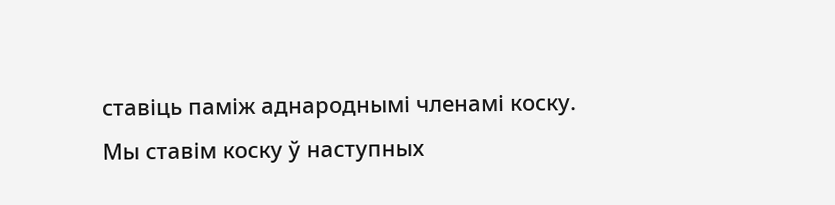ставіць паміж аднароднымі членамі коску.
Мы ставім коску ў наступных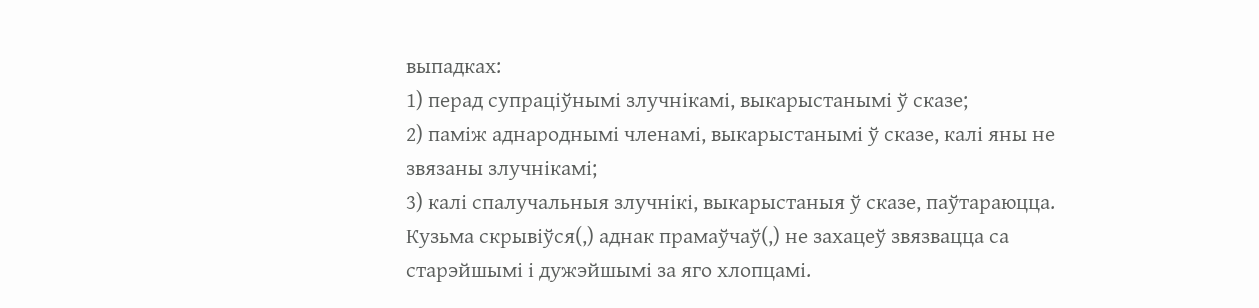выпадках:
1) перад супраціўнымі злучнікамі, выкарыстанымі ў сказе;
2) паміж аднароднымі членамі, выкарыстанымі ў сказе, калі яны не
звязаны злучнікамі;
3) калі спалучальныя злучнікі, выкарыстаныя ў сказе, паўтараюцца.
Кузьма скрывіўся(,) аднак прамаўчаў(,) не захацеў звязвацца са
старэйшымі і дужэйшымі за яго хлопцамі.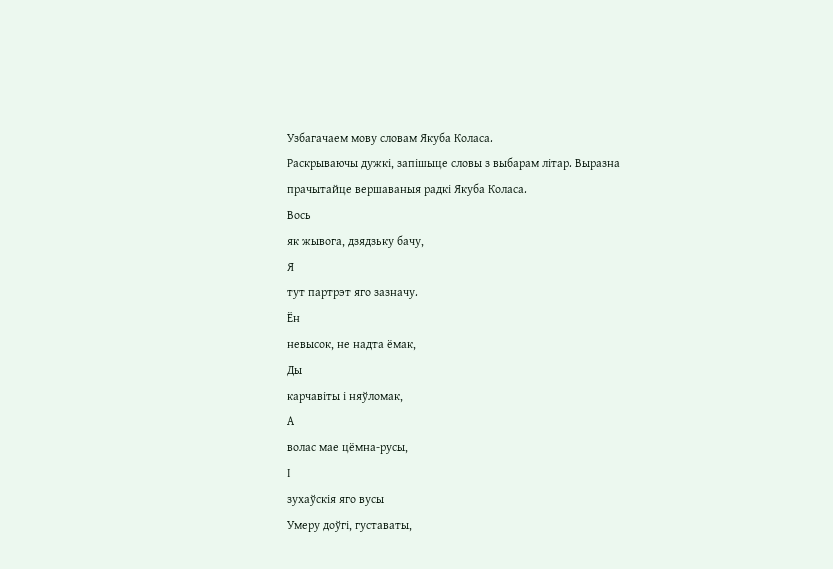Узбагачаем мову словам Якуба Коласа.
Раскрываючы дужкі, запішыце словы з выбарам літар. Выразна
прачытайце вершаваныя радкі Якуба Коласа.
Вось
як жывога, дзядзьку бачу,
Я
тут партрэт яго зазначу.
Ён
невысок, не надта ёмак,
Ды
карчавіты і няўломак,
А
волас мае цёмна-русы,
І
зухаўскія яго вусы
Умеру доўгі, густаваты,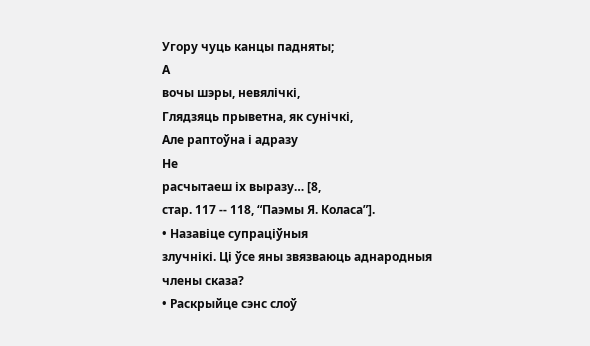Угору чуць канцы падняты;
А
вочы шэры, невялічкі,
Глядзяць прыветна, як сунічкі,
Але раптоўна і адразу
Не
расчытаеш іх выразу… [8,
стар. 117 -- 118, “Паэмы Я. Коласа”].
• Назавіце супраціўныя
злучнікі. Ці ўсе яны звязваюць аднародныя члены сказа?
• Раскрыйце сэнс слоў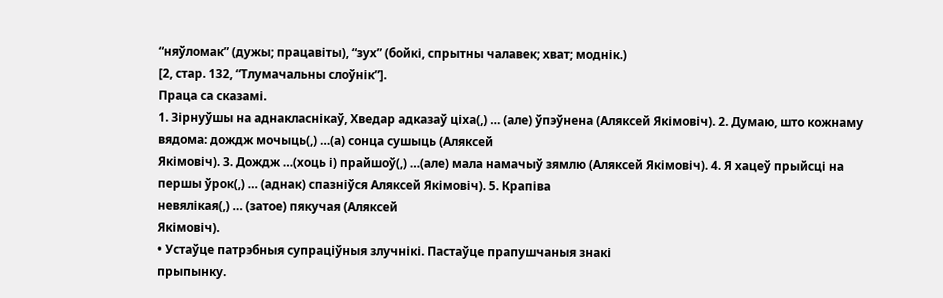“няўломак” (дужы; працавіты), “зух” (бойкі, спрытны чалавек; хват; моднік.)
[2, стар. 132, “Тлумачальны слоўнік”].
Праца са сказамі.
1. Зірнуўшы на аднакласнікаў, Хведар адказаў ціха(,) … (але) ўпэўнена (Аляксей Якімовіч). 2. Думаю, што кожнаму
вядома: дождж мочыць(,) …(а) сонца сушыць (Аляксей
Якімовіч). 3. Дождж …(хоць і) прайшоў(,) …(але) мала намачыў зямлю (Аляксей Якімовіч). 4. Я хацеў прыйсці на
першы ўрок(,) … (аднак) спазніўся Аляксей Якімовіч). 5. Крапіва
невялікая(,) … (затое) пякучая (Аляксей
Якімовіч).
• Устаўце патрэбныя супраціўныя злучнікі. Пастаўце прапушчаныя знакі
прыпынку.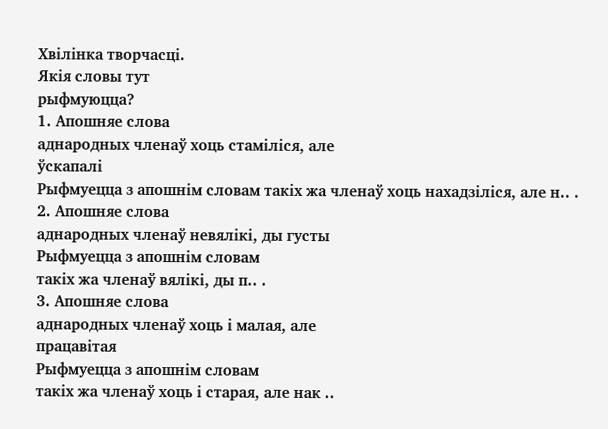Хвілінка творчасці.
Якія словы тут
рыфмуюцца?
1. Апошняе слова
аднародных членаў хоць стаміліся, але
ўскапалі
Рыфмуецца з апошнім словам такіх жа членаў хоць нахадзіліся, але н.. .
2. Апошняе слова
аднародных членаў невялікі, ды густы
Рыфмуецца з апошнім словам
такіх жа членаў вялікі, ды п.. .
3. Апошняе слова
аднародных членаў хоць і малая, але
працавітая
Рыфмуецца з апошнім словам
такіх жа членаў хоць і старая, але нак ..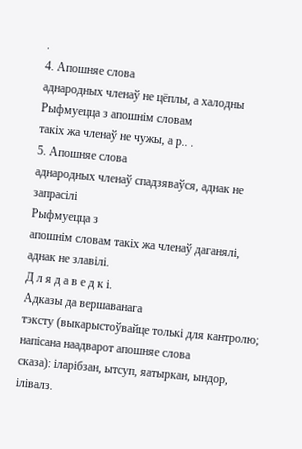.
4. Апошняе слова
аднародных членаў не цёплы, а халодны
Рыфмуецца з апошнім словам
такіх жа членаў не чужы, а р.. .
5. Апошняе слова
аднародных членаў спадзяваўся, аднак не
запрасілі
Рыфмуецца з
апошнім словам такіх жа членаў даганялі,
аднак не злавілі.
Д л я д а в е д к і.
Адказы да вершаванага
тэксту (выкарыстоўвайце толькі для кантролю; напісана наадварот апошняе слова
сказа): іларібзан, ытсуп, яатыркан, ындор, ілівалз.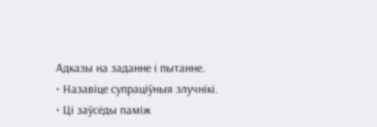Адказы на заданне і пытанне.
• Назавіце супраціўныя злучнікі.
• Ці заўсёды паміж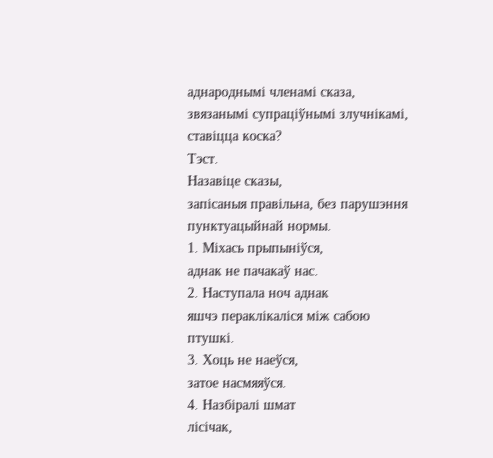аднароднымі членамі сказа, звязанымі супраціўнымі злучнікамі, ставіцца коска?
Тэст.
Назавіце сказы,
запісаныя правільна, без парушэння пунктуацыйнай нормы.
1. Міхась прыпыніўся,
аднак не пачакаў нас.
2. Наступала ноч аднак
яшчэ пераклікаліся між сабою птушкі.
3. Хоць не наеўся,
затое насмяяўся.
4. Назбіралі шмат
лісічак,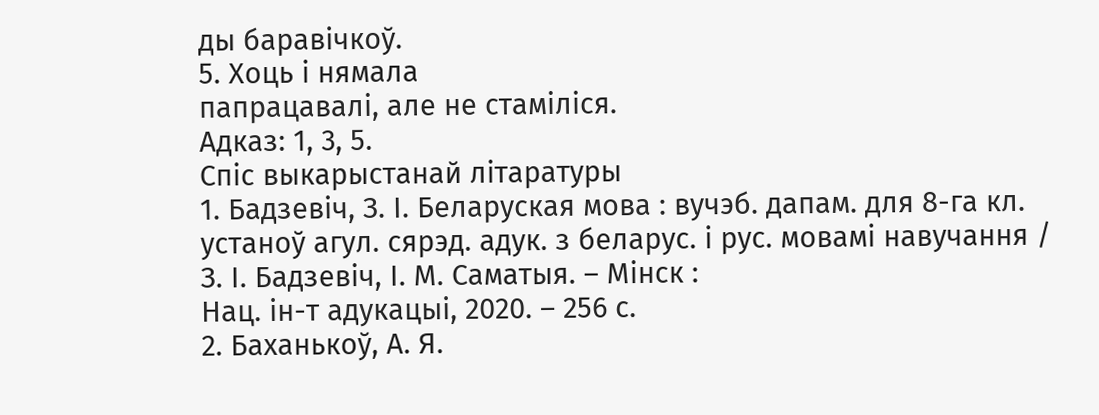ды баравічкоў.
5. Хоць і нямала
папрацавалі, але не стаміліся.
Адказ: 1, 3, 5.
Спіс выкарыстанай літаратуры
1. Бадзевіч, З. І. Беларуская мова : вучэб. дапам. для 8-га кл.
устаноў агул. сярэд. адук. з беларус. і рус. мовамі навучання / З. І. Бадзевіч, І. М. Саматыя. – Мінск :
Нац. ін-т адукацыі, 2020. – 256 с.
2. Баханькоў, А. Я.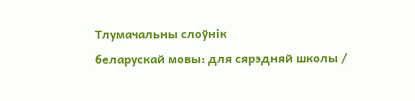Тлумачальны слоўнік
беларускай мовы: для сярэдняй школы /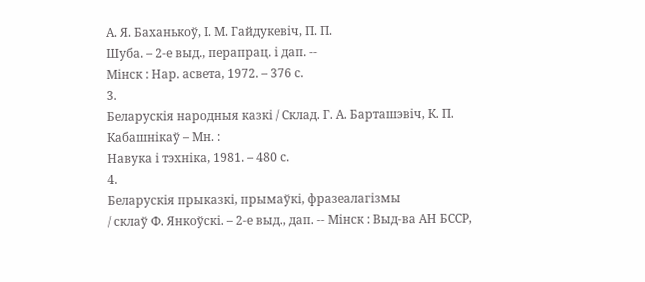А. Я. Баханькоў, І. М. Гайдукевіч, П. П.
Шуба. – 2-е выд., перапрац. і дап. --
Мінск : Нар. асвета, 1972. – 376 с.
3.
Беларускія народныя казкі / Склад. Г. А. Барташэвіч, К. П. Кабашнікаў – Мн. :
Навука і тэхніка, 1981. – 480 с.
4.
Беларускія прыказкі, прымаўкі, фразеалагізмы
/ склаў Ф. Янкоўскі. – 2-е выд., дап. -- Мінск : Выд-ва АН БССР,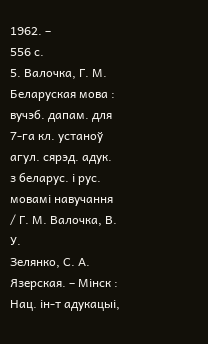1962. –
556 с.
5. Валочка, Г. М. Беларуская мова : вучэб. дапам. для 7-га кл. устаноў
агул. сярэд. адук. з беларус. і рус. мовамі навучання / Г. М. Валочка, В. У.
Зелянко, С. А. Язерская. – Мінск : Нац. ін-т адукацыі,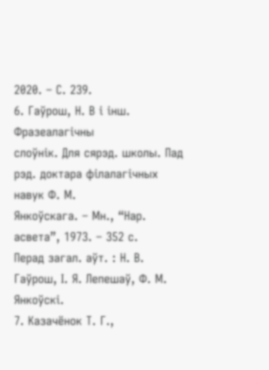2020. – С. 239.
6. Гаўрош, Н. В і інш. Фразеалагічны
слоўнік. Для сярэд. школы. Пад рэд. доктара філалагічных навук Ф. М.
Янкоўскага. – Мн., “Нар. асвета”, 1973. – 352 с.
Перад загал. аўт. : Н. В. Гаўрош, І. Я. Лепешаў, Ф. М.
Янкоўскі.
7. Казачёнок Т. Г.,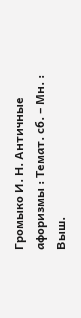Громыко И. Н. Античные афоризмы : Темат. сб. – Мн. : Выш.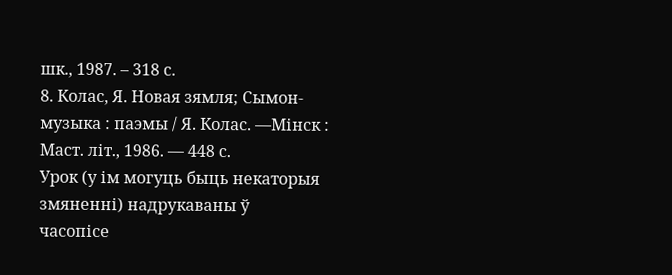шк., 1987. – 318 с.
8. Колас, Я. Новая зямля; Сымон-музыка : паэмы / Я. Колас. —Мінск :
Маст. літ., 1986. — 448 с.
Урок (у ім могуць быць некаторыя змяненні) надрукаваны ў
часопісе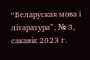“Беларуская мова і літаратура”, № 3, сакавік 2023 г.